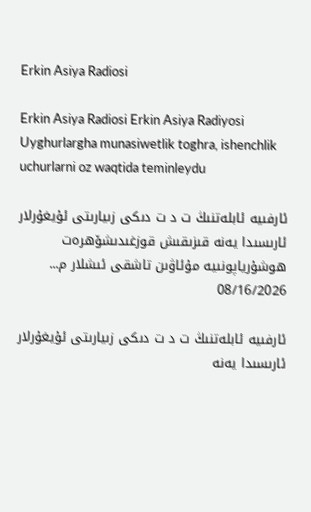Erkin Asiya Radiosi

Erkin Asiya Radiosi Erkin Asiya Radiyosi Uyghurlargha munasiwetlik toghra, ishenchlik uchurlarni oz waqtida teminleydu

ئارفىيە ئابلەتنىڭ ت د ت دىكى زىيارىتى ئۇيغۇرلار ئارىسىدا يەنە قىزىقىش قوزغىدىشۆھرەت ھوشۇرياپونىيە مۇئاۋىن تاشقى ئىشلار م...
08/16/2026

ئارفىيە ئابلەتنىڭ ت د ت دىكى زىيارىتى ئۇيغۇرلار ئارىسىدا يەنە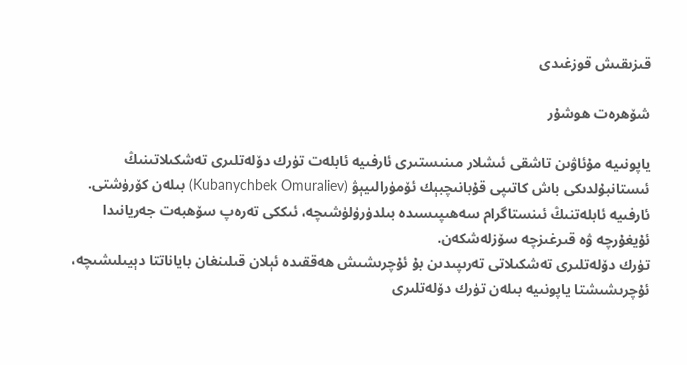قىزىقىش قوزغىدى

شۆھرەت ھوشۇر

ياپونىيە مۇئاۋىن تاشقى ئىشلار مىنىستىرى ئارفىيە ئابلەت تۈرك دۆلەتلىرى تەشكىلاتىنىڭ ئىستانبۇلدىكى باش كاتىپى قۇبانىچبېك ئۆمۈرالىيېۋ (Kubanychbek Omuraliev) بىلەن كۆرۈشتى. ئارفىيە ئابلەتنىڭ ئىنستاگرام سەھىپىسىدە بىلدۈرۈلۈشىچە، ئىككى تەرەپ سۆھبەت جەريانىدا ئۇيغۇرچە ۋە قىرغىزچە سۆزلەشكەن.
تۈرك دۆلەتلىرى تەشكىلاتى تەرىپىدىن بۇ ئۇچرىشىش ھەققىدە ئېلان قىلىنغان باياناتتا دېيىلىشىچە، ئۇچرىشىشتا ياپونىيە بىلەن تۈرك دۆلەتلىرى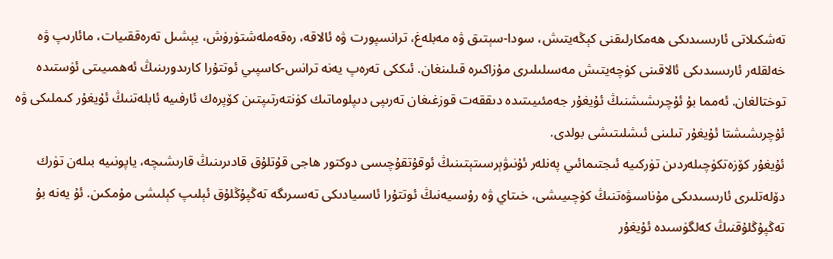تەشكىلاتى ئارىسىدىكى ھەمكارلىقنى كېڭەيتىش، سودا-سېتىق ۋە مەبلەغ، ترانسپورت ۋە ئالاقە، رەقەملەشتۈرۈش، يېشىل تەرەققىيات، مائارىپ ۋە خەلقلەر ئارىسىدىكى ئالاقىنى كۈچەيتىش مەسىلىلىرى مۇزاكىرە قىلىنغان. ئىككى تەرەپ يەنە ترانس-كاسپىي ئوتتۇرا كارىدورىنىڭ ئەھمىيىتى ئۈستىدە توختالغان. ئەمما بۇ ئۇچرىشىشنىڭ ئۇيغۇر جەمئىيىتىدە دىققەت قوزغىغان تەرىپى دىپلوماتىك كۈنتەرتىپتىن كۆپرەك ئارفىيە ئابلەتنىڭ ئۇيغۇر كىملىكى ۋە ئۇچرىشىشتا ئۇيغۇر تىلىنى ئىشلىتىشى بولدى.
ئۇيغۇر كۆزەتكۈچىلەردىن تۈركىيە ئىجتىمائىي پەنلەر ئۇنىۋېرسىتېتىنىڭ ئوقۇتقۇچىسى دوكتور ھاجى قۇتلۇق قادىرىنىڭ قارىشىچە، ياپونىيە بىلەن تۈرك دۆلەتلىرى ئارىسىدىكى مۇناسىۋەتنىڭ كۈچىيىشى، خىتاي ۋە رۇسىيەنىڭ ئوتتۇرا ئاسىيادىكى تەسىرىگە تەڭپۇڭلۇق ئېلىپ كېلىشى مۇمكىن. ئۇ يەنە بۇ تەڭپۇڭلۇقنىڭ كەلگۈسىدە ئۇيغۇر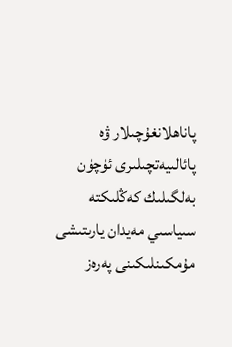پاناھلانغۇچىلار ۋە پائالىيەتچىلىرى ئۈچۈن بەلگىلىك كەڭلىكتە سىياسىي مەيدان يارىتىشى مۇمكىنلىكىنى پەرەز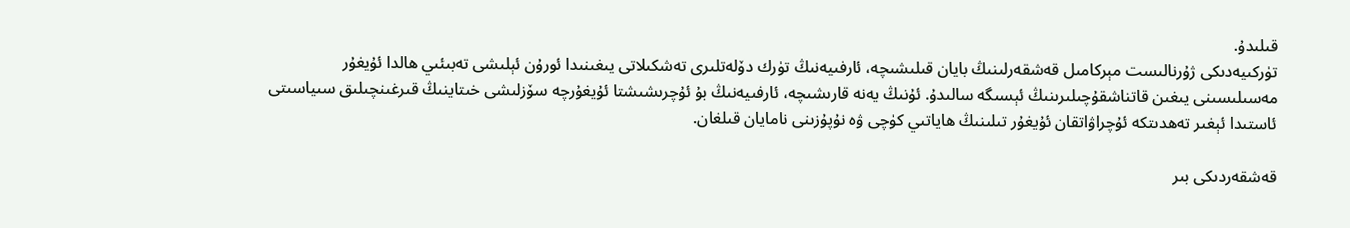قىلىدۇ.
تۈركىيەدىكى ژۇرنالىست مېركامىل قەشقەرلىنىڭ بايان قىلىشىچە، ئارفىيەنىڭ تۈرك دۆلەتلىرى تەشكىلاتى يىغىنىدا ئورۇن ئېلىشى تەبىئىي ھالدا ئۇيغۇر مەسىلىسىنى يىغىن قاتناشقۇچىلىرىنىڭ ئېسىگە سالىدۇ. ئۇنىڭ يەنە قارىشىچە، ئارفىيەنىڭ بۇ ئۇچرىشىشتا ئۇيغۇرچە سۆزلىشى خىتاينىڭ قىرغىنچىلىق سىياسىتى ئاستىدا ئېغىر تەھدىتكە ئۇچراۋاتقان ئۇيغۇر تىلىنىڭ ھاياتىي كۈچى ۋە نۇپۇزىنى نامايان قىلغان.

قەشقەردىكى بىر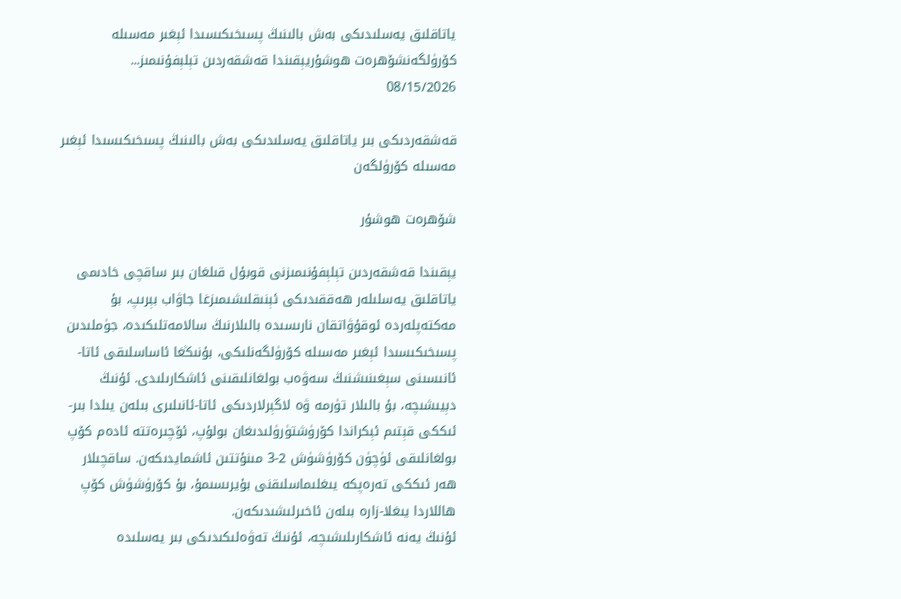ياتاقلىق يەسلىدىكى بەش بالىنىڭ پسىخىكىسىدا ئېغىر مەسىلە كۆرۈلگەنشۆھرەت ھوشۇريېقىندا قەشقەردىن تېلېفۇنىمىز...
08/15/2026

قەشقەردىكى بىر ياتاقلىق يەسلىدىكى بەش بالىنىڭ پسىخىكىسىدا ئېغىر مەسىلە كۆرۈلگەن

شۆھرەت ھوشۇر

يېقىندا قەشقەردىن تېلېفۇنىمىزنى قوبۇل قىلغان بىر ساقچى خادىمى ياتاقلىق يەسلىلەر ھەققىدىكى ئېنىقلىشىمىزغا جاۋاب بېرىپ، بۇ مەكتەپلەردە ئوقۇۋاتقان نارىسىدە بالىلارنىڭ سالامەتلىكىدە، جۈملىدىن پسىخىكىسىدا ئېغىر مەسىلە كۆرۈلگەنلىكى، بۇنىڭغا ئاساسلىقى ئاتا-ئانىسىنى سېغىنىشنىڭ سەۋەب بولغانلىقىنى ئاشكارىلىدى. ئۇنىڭ دېيىشىچە، بۇ بالىلار تۈرمە ۋە لاگېرلاردىكى ئاتا-ئانىلىرى بىلەن يىلدا بىر-ئىككى قېتىم ئېكراندا كۆرۈشتۈرۈلىدىغان بولۇپ، ئۆچىرەتتە ئادەم كۆپ بولغانلىقى ئۈچۈن كۆرۈشۈش 2-3 مىنۇتتىن ئاشمايدىكەن. ساقچىلار ھەر ئىككى تەرەپكە يىغلىماسلىقنى بۇيرىسىمۇ، بۇ كۆرۈشۈش كۆپ ھاللاردا يىغلا-زارە بىلەن ئاخىرلىشىدىكەن.
ئۇنىڭ يەنە ئاشكارىلىشىچە، ئۇنىڭ تەۋەلىكىدىكى بىر يەسلىدە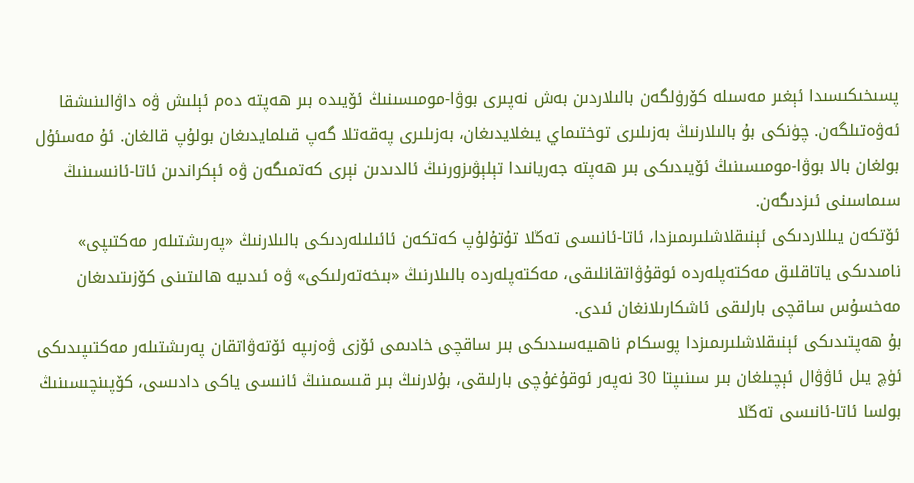پسىخىكىسىدا ئېغىر مەسىلە كۆرۈلگەن بالىلاردىن بەش نەپىرى بوۋا-مومىسىنىڭ ئۆيىدە بىر ھەپتە دەم ئېلىش ۋە داۋالىنىشقا ئەۋەتىلگەن. چۈنكى بۇ بالىلارنىڭ بەزىلىرى توختىماي يىغلايدىغان، بەزىلىرى پەقەتلا گەپ قىلمايدىغان بولۇپ قالغان. ئۇ مەسئۇل بولغان بالا بوۋا-مومىسىنىڭ ئۆيىدىكى بىر ھەپتە جەريانىدا تېلېۋىزورنىڭ ئالدىدىن نېرى كەتمىگەن ۋە ئېكراندىن ئاتا-ئانىسىنىڭ سىماسىنى ئىزدىگەن.
ئۆتكەن يىللاردىكى ئېنىقلاشلىرىمىزدا، ئاتا-ئانىسى تەڭلا تۇتۇلۇپ كەتكەن ئائىلىلەردىكى بالىلارنىڭ «پەرىشتىلەر مەكتىپى» نامىدىكى ياتاقلىق مەكتەپلەردە ئوقۇۋاتقانلىقى، مەكتەپلەردە بالىلارنىڭ «بىخەتەرلىكى» ۋە ئىدىيە ھالىتىنى كۆزىتىدىغان مەخسۇس ساقچى بارلىقى ئاشكارىلانغان ئىدى.
بۇ ھەپتىدىكى ئېنىقلاشلىرىمىزدا پوسكام ناھىيەسىدىكى بىر ساقچى خادىمى ئۆزى ۋەزىپە ئۆتەۋاتقان پەرىشتىلەر مەكتىپىدىكى ئۈچ يىل ئاۋۋال ئېچىلغان بىر سىنىپتا 30 نەپەر ئوقۇغۇچى بارلىقى، بۇلارنىڭ بىر قىسمىنىڭ ئانىسى ياكى دادىسى، كۆپىنچىسىنىڭ بولسا ئاتا-ئانىسى تەڭلا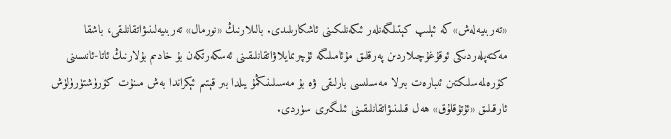«تەربىيەلەش»كە ئېلىپ كېتىلگەنلەر ئىكەنلىكىنى ئاشكارىلىدى. بالىلارنىڭ «نورمال» تەربىيەلىنىۋاتقانلىقى، باشقا مەكتەپلەردىكى ئوقۇغۇچىلاردىن پەرقلىق مۇئامىلىگە ئۇچرىمايلاۋاتقانلىقىنى ئەسكەرتكەن بۇ خادىم بۇلارنىڭ ئاتا-ئانىسىنى كۆرەلمەسلىكتىن ئىبارەت بىرلا مەسىلىسى بارلىقى ۋە بۇ مەسىلىنىڭمۇ يىلدا بىر قېتىم ئېكراندا بەش مىنۇت كۆرۈشتۈرۈلۈش ئارقىلىق «ئۇتۇقلۇق» هەل قىلىنىۋاتقانلىقىنى ئىلگىرى سۈردى.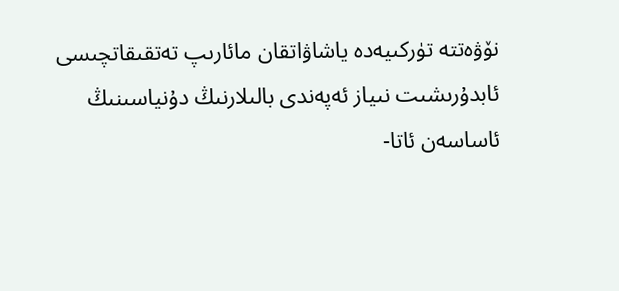نۆۋەتتە تۈركىيەدە ياشاۋاتقان مائارىپ تەتقىقاتچىسى ئابدۇرىشىت نىياز ئەپەندى بالىلارنىڭ دۇنياسىنىڭ ئاساسەن ئاتا-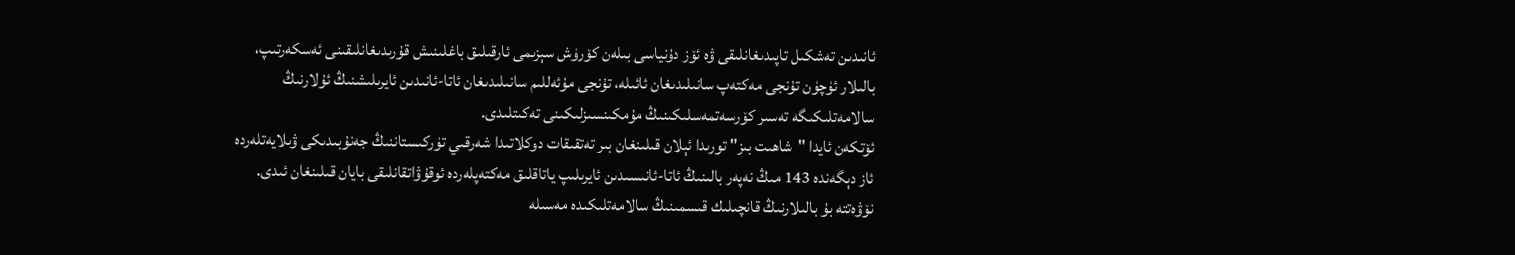ئانىدىن تەشكىل تاپىدىغانلىقى ۋە ئۆز دۇنياسى بىلەن كۆرۈش سېزىمى ئارقىلىق باغلىنىش قۇرىدىغانلىقىنى ئەسكەرتىپ، بالىلار ئۈچۈن تۇنجى مەكتەپ سانىلىدىغان ئائىلە، تۇنجى مۇئەللىم سانىلىدىغان ئاتا-ئانىدىن ئايرىلىشنىڭ ئۇلارنىڭ سالامەتلىكىگە تەسىر كۆرسەتمەسلىكىنىڭ مۇمكىنسىزلىكىنى تەكىتلىدى.
ئۆتكەن ئايدا "شاھىت بىز" تورىدا ئېلان قىلىنغان بىر تەتقىقات دوكلاتىدا شەرقىي تۈركىستاننىڭ جەنۇبىدىكى ۋىلايەتلەردە ئاز دېگەندە 143 مىڭ نەپەر بالىنىڭ ئاتا-ئانىسىدىن ئايرىلىپ ياتاقلىق مەكتەپلەردە ئوقۇۋاتقانلىقى بايان قىلىنغان ئىدى. نۆۋەتتە بۇ بالىلارنىڭ قانچىلىك قىسمىنىڭ سالامەتلىكىدە مەسىلە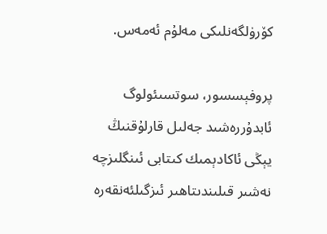كۆرۈلگەنلىكى مەلۇم ئەمەس.

پروفېسسور، سوتسىئولوگ ئابدۇررەشىد جەلىل قارلۇقنىڭ يېڭى ئاكادېمىك كىتابى ئىنگلىزچە نەشىر قىلىندىتاھىر ئىزگىلئەنقەرە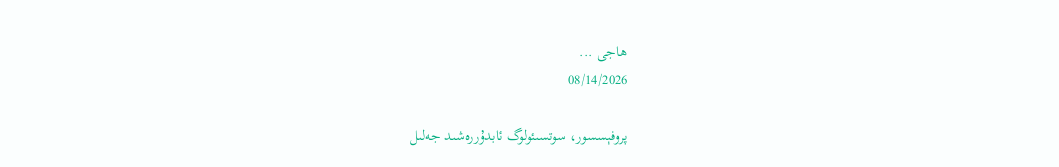ھاجى ...
08/14/2026

پروفېسسور، سوتسىئولوگ ئابدۇررەشىد جەلىل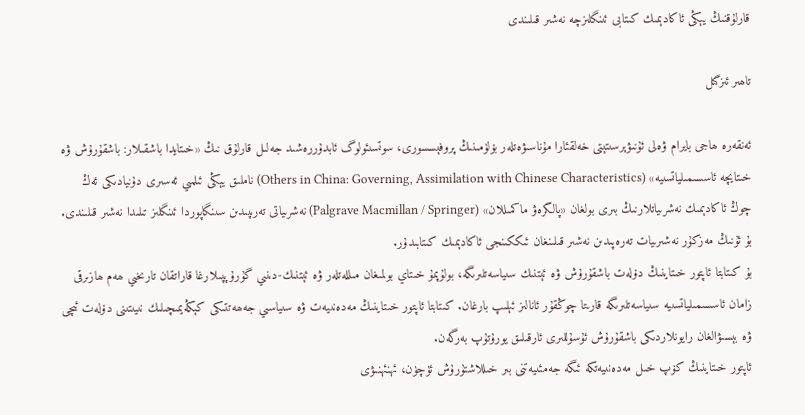قارلۇقنىڭ يېڭى ئاكادېمىك كىتابى ئىنگلىزچە نەشىر قىلىندى

تاھىر ئىزگىل

ئەنقەرە ھاجى بايرام ۋەلى ئۇنىۋېرسىتېتى خەلقئارا مۇناسىۋەتلەر بۆلۈمىنىڭ پروفېسسورى، سوتسىئولوگ ئابدۇررەشىد جەلىل قارلۇق نىڭ «خىتايدا باشقىلار: باشقۇرۇش ۋە خىتايچە ئاسسىمىلياتسىيە» (Others in China: Governing, Assimilation with Chinese Characteristics) ناملىق يېڭى ئىلمىي ئەسىرى دۇنيادىكى ئەڭ چوڭ ئاكادېمىك نەشرىياتلارنىڭ بىرى بولغان «پالگرەۋ ماكمىللان» (Palgrave Macmillan / Springer) نەشرىياتى تەرىپىدىن سىنگاپوردا ئىنگلىز تىلىدا نەشىر قىلىندى. بۇ ئۇنىڭ مەزكۇر نەشىرىيات تەرەپىدىن نەشىر قىلىنغان ئىككىنجى ئاكادېمىك كىتابىدۇر.
بۇ كىتابتا ئاپتور خىتاينىڭ دۆلەت باشقۇرۇش ۋە ئېتنىك سىياسەتلىرىگە، بولۇپمۇ خىتاي بولمىغان مىللەتلەر ۋە ئېتنىك-دىنىي گۇرۇپپىلارغا قاراتقان تارىخىي ھەم ھازىرقى زامان ئاسسىمىلياتسىيە سىياسەتلىرىگە قارىتا چوڭقۇر ئانالىز ئېلىپ بارغان. كىتابتا ئاپتور خىتاينىڭ مەدەنىيەت ۋە سىياسىي جەھەتتىكى كېڭەيمىچىلىك نىيىتىنى دۆلەت ئىچى ۋە بېسىۋالغان رايونلاردىكى باشقۇرۇش ئۇسۇللىرى ئارقىلىق يورۇتۇپ بەرگەن.
ئاپتور خىتاينىڭ كۆپ خىل مەدەنىيەتكە ئىگە جەمئىيەتنى بىر خىللاشتۇرۇش ئۈچۈن، ئهنئهنىۋى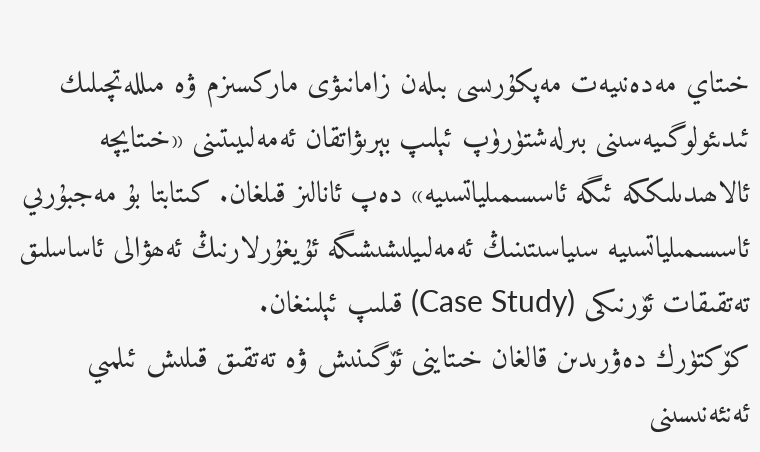خىتاي مەدەنىيەت مەپكۇرىسى بىلەن زامانىۋى ماركسىزم ۋە مىللەتچىلىك ئىدىئولوگىيەسىنى بىرلەشتۈرۈپ ئېلىپ بېرىۋاتقان ئەمەلىيىتىنى «خىتايچە ئالاھىدىلىككە ئىگە ئاسسىمىلياتسىيە» دەپ ئانالىز قىلغان. كىتابتا بۇ مەجبۇرىي ئاسسىمىلياتسىيە سىياسىتىنىڭ ئەمەلىيلىشىشىگە ئۇيغۇرلارنىڭ ئەھۋالى ئاساسلىق تەتقىقات ئۆرنىكى (Case Study) قىلىپ ئېلىنغان.
كۆكتۈرك دەۋرىدىن قالغان خىتاينى ئۆگىنىش ۋە تەتقىق قىلىش ئىلمىي ئەنئەنىسىنى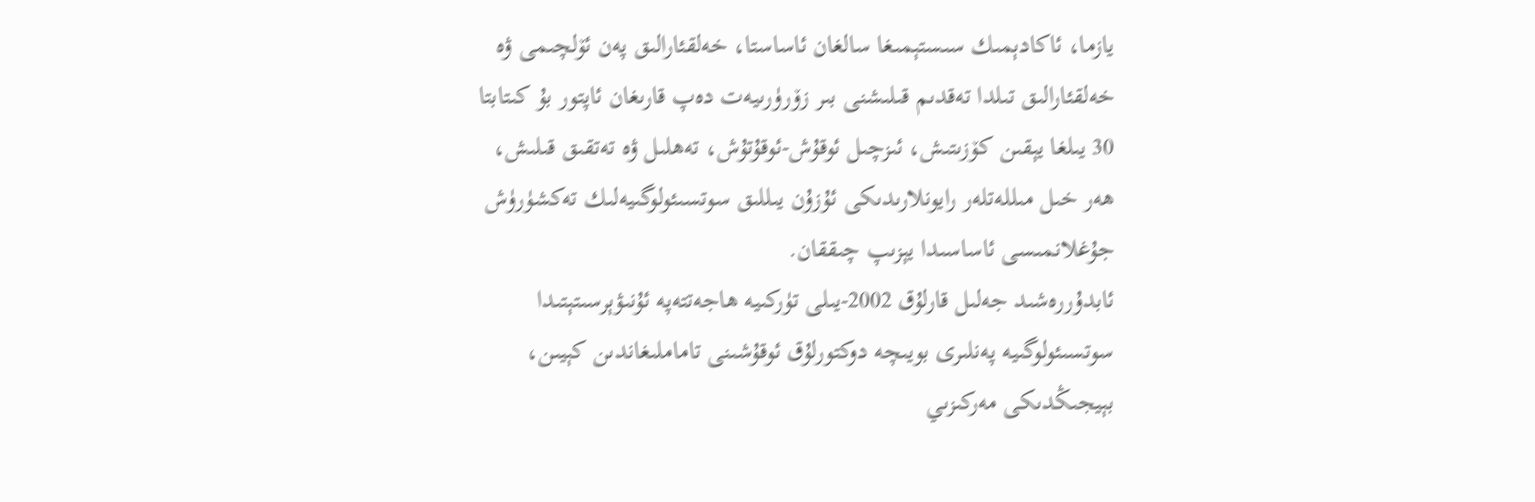يازما، ئاكادېمىك سىستېمىغا سالغان ئاساستا، خەلقئارالىق پەن ئۆلچىمى ۋە خەلقئارالىق تىلدا تەقدىم قىلىشنى بىر زۆرۈرىيەت دەپ قارىغان ئاپتور بۇ كىتابتا 30 يىلغا يېقىن كۆزىتىش، ئىزچىل ئوقۇش-ئوقۇتۇش، تەھلىل ۋە تەتقىق قىلىش، ھەر خىل مىللەتلەر رايونلارىدىكى ئۇزۇن يىللىق سوتسىئولوگىيەلىك تەكشۈرۈش جۇغلانمىسى ئاساسىدا يېزىپ چىققان.
ئابدۇررەشىد جەلىل قارلۇق 2002-يىلى تۈركىيە ھاجەتتەپە ئۇنىۋېرسىتېتىدا سوتسىئولوگىيە پەنلىرى بويىچە دوكتورلۇق ئوقۇشىنى تاماملىغاندىن كېيىن، بېيجىڭدىكى مەركىزىي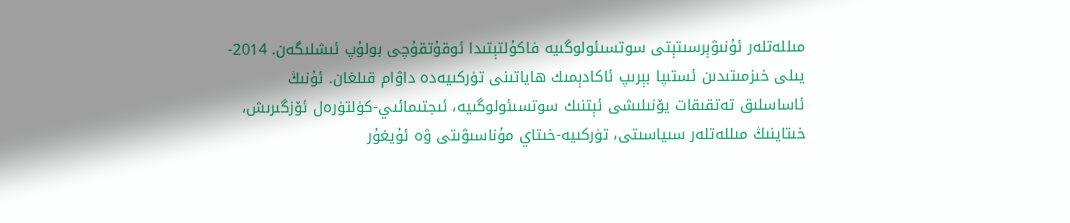مىللەتلەر ئۇنىۋېرسىتېتى سوتسىئولوگىيە فاكۇلتېتىدا ئوقۇتقۇچى بولۇپ ئىشلىگەن. 2014-يىلى خىزمىتىدىن ئستىپا بېرىپ ئاكادېمىك ھاياتىنى تۈركىيەدە داۋام قىلغان. ئۇنىڭ ئاساسلىق تەتقىقات يۆنىلىشى ئېتنىك سوتسىئولوگىيە، ئىجتىمائىي-كۈلتۈرەل ئۆزگىرىش، خىتاينىڭ مىللەتلەر سىياسىتى، تۈركىيە-خىتاي مۇناسىۋىتى ۋە ئۇيغۇر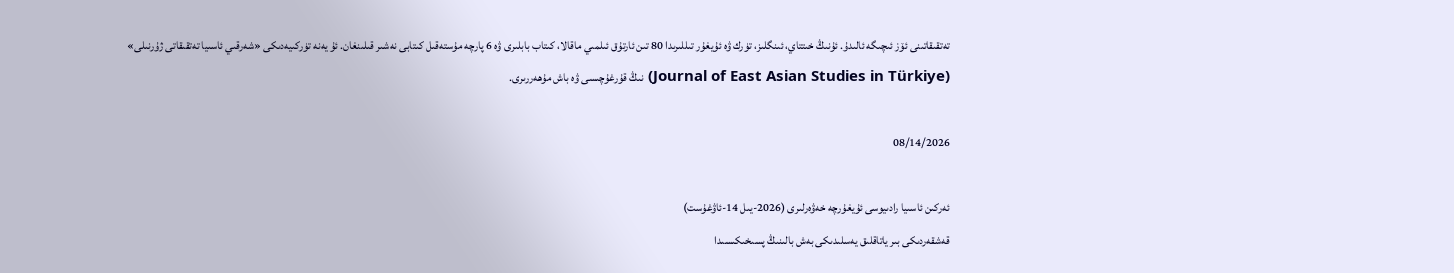تەتقىقاتىنى ئۆز ئىچىگە ئالىدۇ. ئۇنىڭ خىتتاي، ئىنگلىز، تۈرك ۋە ئۇيغۇر تىللىرىدا 80 تىن ئارتۇق ئىلمىي ماقالا، كىتاب بابلىرى ۋە 6 پارچە مۇستەقىل كىتابى نەشىر قىلىنغان. ئۇ يەنە تۈركىيەدىكى «شەرقىي ئاسىيا تەتقىقاتى ژۇرنىلى» (Journal of East Asian Studies in Türkiye) نىڭ قۇرغۇچىسى ۋە باش مۇھەررىرى.

08/14/2026

ئەركىن ئاسىيا رادىيوسى ئۇيغۇرچە خەۋەرلىرى (2026-يىل 14-ئاۋغۇست)
قەشقەردىكى بىر ياتاقلىق يەسلىدىكى بەش بالىنىڭ پسىخىكىسىدا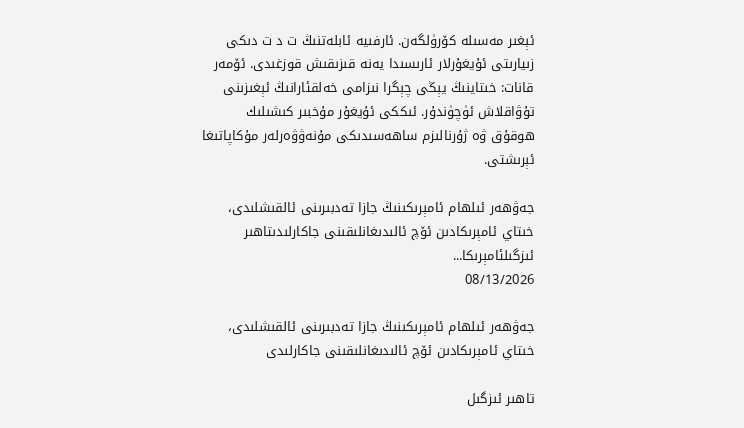ئېغىر مەسىلە كۆرۈلگەن. ئارفىيە ئابلەتنىڭ ت د ت دىكى زىيارىتى ئۇيغۇرلار ئارىسىدا يەنە قىزىقىش قوزغىدى. ئۆمەر قانات: خىتاينىڭ يېڭى چېگرا نىزامى خەلقئارانىڭ ئېغىزىنى تۇۋاقلاش ئۈچۈندۇر. ئىككى ئۇيغۇر مۇخبىر كىشىلىك ھوقۇق ۋە ژۇرنالىزم ساهەسىدىكى مۇنەۋۋەرلەر مۇكاپاتىغا ئېرىشتى.

جەۋھەر ئىلھام ئامېرىكىنىڭ جازا تەدبىرىنى ئالقىشلىدى، خىتاي ئامېرىكادىن ئۆچ ئالىدىغانلىقىنى جاكارلىدىتاھىر ئىزگىلئامېرىكا...
08/13/2026

جەۋھەر ئىلھام ئامېرىكىنىڭ جازا تەدبىرىنى ئالقىشلىدى، خىتاي ئامېرىكادىن ئۆچ ئالىدىغانلىقىنى جاكارلىدى

تاھىر ئىزگىل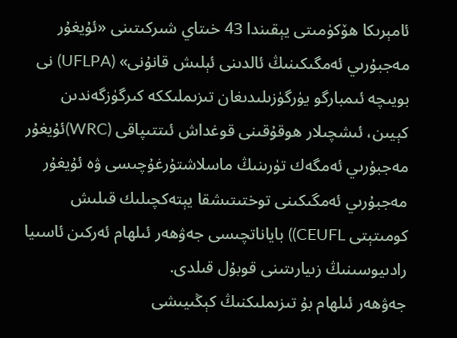ئامېرىكا ھۆكۈمىتى يېقىندا 43 خىتاي شىركىتىنى «ئۇيغۇر مەجبۇرىي ئەمگىكىنىڭ ئالدىنى ئېلىش قانۇنى» (UFLPA) نى بويىچە ئىمبارگو يۈرگۈزىلىدىغان تىزىملىككە كىرگۈزگەندىن كېيىن، ئىشچىلار ھوقۇقىنى قوغداش ئىتتىپاقى (WRC)ئۇيغۇر مەجبۇرىي ئەمگەك تۈرىنىڭ ماسلاشتۇرغۇچىسى ۋە ئۇيغۇر مەجبۇرىي ئەمگىكىنى توختىتىشقا يېتەكچىلىك قىلىش كومىتېتى CEUFL)) باياناتچىسى جەۋھەر ئىلھام ئەركىن ئاسىيا رادىيوسىنىڭ زىيارىتىنى قوبۇل قىلدى.
جەۋھەر ئىلھام بۇ تىزىملىكنىڭ كېڭىيىشى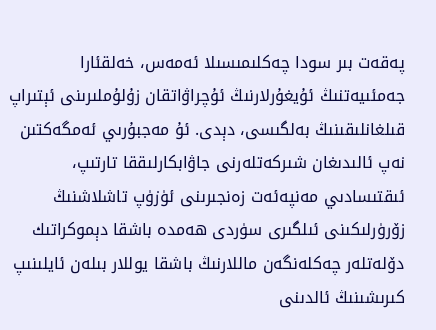پەقەت بىر سودا چەكلىمىسىلا ئەمەس، خەلقئارا جەمئىيەتنىڭ ئۇيغۇرلارنىڭ ئۇچراۋاتقان زۇلۇملىرىنى ئېتىراپ قىلغانلىقىنىڭ بەلگىسى، دېدى. ئۇ مەجبۇرىي ئەمگەكتىن نەپ ئالىدىغان شىركەتلەرنى جاۋابكارلىققا تارتىپ، ئىقتىسادىي مەنپەئەت زەنجىرىنى ئۈزۈپ تاشلاشنىڭ زۆرۈرلىكىنى ئىلگىرى سۈردى ھەمدە باشقا دېموكراتىك دۆلەتلەر چەكلەنگەن ماللارنىڭ باشقا يوللار بىلەن ئايلىنىپ كىرىشىنىڭ ئالدىنى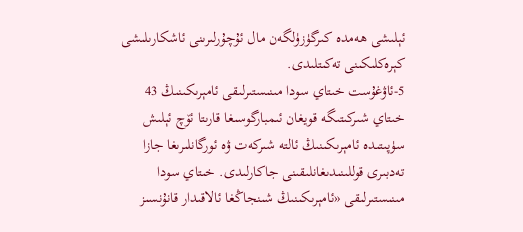ئېلىشى ھەمدە كىرگۈزۈلگەن مال ئۇچۇرلىرىنى ئاشكارىلىشى كېرەكلىكىنى تەكىتلىدى.
5-ئاۋغۇست خىتاي سودا مىنىستىرلىقى ئامېرىكىنىڭ 43 خىتاي شىركىتىگە قويغان ئىمبارگوسىغا قارىتا ئۆچ ئېلىش سۈپىتىدە ئامېرىكىنىڭ ئالتە شىركەت ۋە ئورگانلىرىغا جازا تەدبىرى قوللىنىدىغانلىقىنى جاكارلىدى. خىتاي سودا مىنىستىرلىقى «ئامېرىكىنىڭ شىنجاڭغا ئالاقىدار قانۇنسىز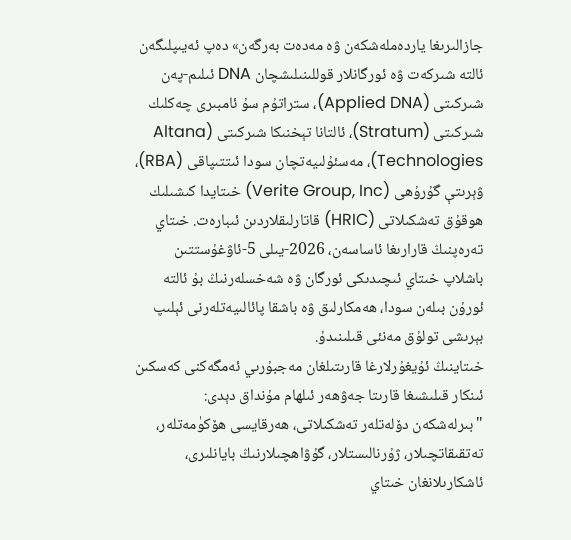جازالىرىغا ياردەملەشكەن ۋە مەدەت بەرگەن» دەپ ئەيىپلىگەن ئالتە شىركەت ۋە ئورگانلار قوللىنىلىشچان DNA ئىلىم-پەن شىركىتى (Applied DNA)، ستراتۇم سۇ ئامبىرى چەكلىك شىركىتى (Stratum)، ئالتانا تېخنىكا شىركىتى (Altana Technologies)، مەسئۇلىيەتچان سودا ئىتتىپاقى (RBA)، ۋېرىتې گۇرۇھى (Verite Group, Inc) خىتايدا كىشىلىك ھوقۇق تەشكىلاتى (HRIC) قاتارلىقلاردىن ئىبارەت. خىتاي تەرەپنىڭ قارارىغا ئاساسەن، 2026-يىلى 5-ئاۋغۇستتىن باشلاپ خىتاي ئىچىدىكى ئورگان ۋە شەخسلەرنىڭ بۇ ئالتە ئورۇن بىلەن سودا، ھەمكارلىق ۋە باشقا پائالىيەتلەرنى ئېلىپ بېرىشى تولۇق مەنئى قىلىنىدۇ.
خىتاينىڭ ئۇيغۇرلارغا قارىتىلغان مەجبۇرىي ئەمگەكنى كەسكىن ئىنكار قىلىشىغا قارىتا جەۋھەر ئىلھام مۇنداق دېدى: "بىرلەشكەن دۆلەتلەر تەشكىلاتى، ھەرقايسى ھۆكۈمەتلەر، تەتقىقاتچىلار، ژۇرنالىستلار، گۇۋاھچىلارنىڭ بايانلىرى، ئاشكارىلانغان خىتاي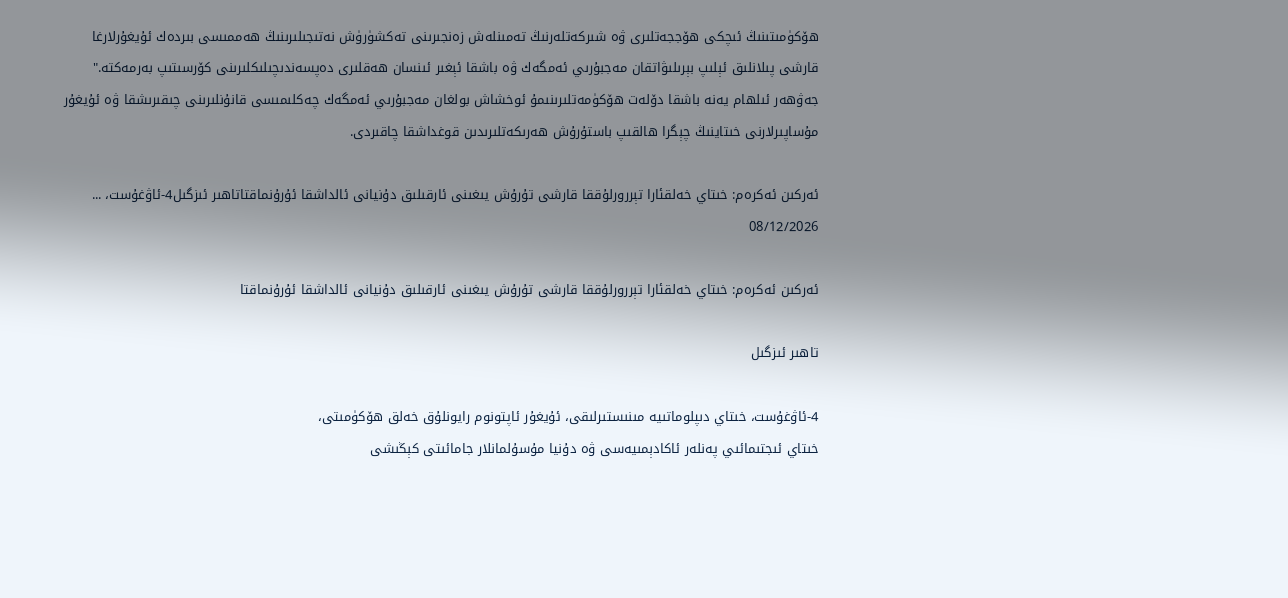ھۆكۈمىتىنىڭ ئىچكى ھۆججەتلىرى ۋە شىركەتلەرنىڭ تەمىنلەش زەنجىرىنى تەكشۈرۈش نەتىجىلىرىنىڭ ھەممىسى بىردەك ئۇيغۇرلارغا قارشى پىلانلىق ئېلىپ بېرىلىۋاتقان مەجبۇرىي ئەمگەك ۋە باشقا ئېغىر ئىنسان ھەقلىرى دەپسەندىچىلىكلىرىنى كۆرسىتىپ بەرمەكتە."
جەۋھەر ئىلھام يەنە باشقا دۆلەت ھۆكۈمەتلىرىنىمۇ ئوخشاش بولغان مەجبۇرىي ئەمگەك چەكلىمىسى قانۇنلىرىنى چىقىرىشقا ۋە ئۇيغۇر مۇساپىرلارنى خىتاينىڭ چېگرا ھالقىپ باستۇرۇش ھەرىكەتلىرىدىن قوغداشقا چاقىردى.

ئەركىن ئەكرەم: خىتاي خەلقئارا تېررورلۇققا قارشى تۇرۇش يىغىنى ئارقىلىق دۇنيانى ئالداشقا ئۇرۇنماقتاتاھىر ئىزگىل4-ئاۋغۇست، ...
08/12/2026

ئەركىن ئەكرەم: خىتاي خەلقئارا تېررورلۇققا قارشى تۇرۇش يىغىنى ئارقىلىق دۇنيانى ئالداشقا ئۇرۇنماقتا

تاھىر ئىزگىل

4-ئاۋغۇست، خىتاي دىپلوماتىيە مىنىستىرلىقى، ئۇيغۇر ئاپتونوم رايونلۇق خەلق ھۆكۈمىتى،
خىتاي ئىجتىمائىي پەنلەر ئاكادېمىيەسى ۋە دۇنيا مۇسۇلمانلار جامائىتى كېڭىشى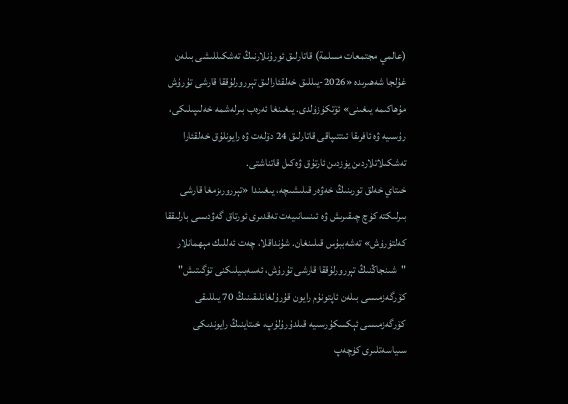(عالمي مجتمعات مسلمة) قاتارلىق ئورۇنلارنىڭ تەشكىللىشى بىلەن غۇلجا شەھىرىدە «2026-يىللىق خەلقئارالىق تېررورلۇققا قارشى تۇرۇش مۇھاكىمە يىغىنى» ئۆتكۈزۈلدى. يىغىنغا ئەرەب بىرلەشمە خەلىپىلىكى، رۇسىيە ۋە ئافرىقا ئىتتىپاقى قاتارلىق 24 دۆلەت ۋە رايونلۇق خەلقئارا تەشكىلاتلاردىن يۈزدىن ئارتۇق ۋەكىل قاتناشتى.
خىتاي خەلق تورىنىڭ خەۋەر قىلىشىچە، يىغىندا «تېررورىزمغا قارشى بىرلىكتە كۈچ چىقىرىش ۋە ئىنسانىيەت تەقدىرى ئورتاق گەۋدىسى بارلىققا كەلتۈرۈش» تەشەببۇس قىلىنغان. شۇنداقلا، چەت ئەللىك مېھمانلار "شىنجاڭنىڭ تېررورلۇققا قارشى تۇرۇش، ئەسەبىيلىكنى تۈگىتىش" كۆرگەزمىسى بىلەن ئاپتونۇم رايون قۇرۇلغانلىقىنىڭ 70 يىللىقى كۆرگەزمىسى ئېكسكۇرسىيە قىلدۇرۇلۇپ، خىتاينىڭ رايوندىكى سىياسەتلىرى كۈچەپ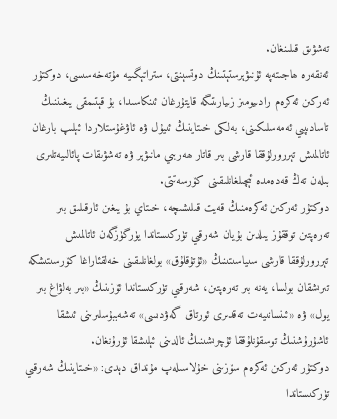تەشۋىق قىلىنغان.
ئەنقەرە ھاجىتەپە ئۇنىۋېرستېتىنڭ دوتسېنتى، ستراتېگىيە مۇتەخەسىسى، دوكتۇر ئەركىن ئەكرەم رادىيومىز زىيارىتىگە قايتۇرغان ئىنكاسىدا، بۇ قېتىمقى يىغىننىڭ تاسادىپىي ئەمەسلىكىنى، بەلكى خىتاينىڭ ئىيۇل ۋە ئاۋغۇستلاردا ئېلىپ بارغان ئاتالمىش تېررورلۇققا قارشى بىر قاتار ھەربىي مانىۋېر ۋە تەشۋىقات پائالىيەتلىرى بىلەن تەڭ قەدەمدە ئېچىلغانلىقىنى كۆرسەتتى.
دوكتۇر ئەركىن ئەكرەمنىڭ قەيت قىلىشىچە، خىتاي بۇ يىغىن ئارقىلىق بىر تەرەپتىن توققۇز يىلدىن بۇيان شەرقىي تۈركىستاندا يۈرگۈزگەن ئاتالمىش تېررورلۇققا قارشى سىياسىتىنىڭ «ئۇتۇقلۇق» بولغانلىقىنى خەلقئاراغا كۆرسىتىشكە تىرىشقان بولسا، يەنە بىر تەرەپتىن، شەرقىي تۈركىستاندا ئۆزىنىڭ «بىر بەلۋاغ بىر يول» ۋە «ئىنسانىيەت تەقدىرى ئورتاق گەۋدىسى» تەشەببۇسلىرىنى ئىشقا ئاشۇرۇشنىڭ توسقۇنلۇققا ئۇچرىشىنىڭ ئالدىنى ئېلىشقا ئۇرۇنغان.
دوكتۇر ئەركىن ئەكرەم سۆزىنى خۇلاسىلەپ مۇنداق دېدى: «خىتاينىڭ شەرقىي تۈركىستاندا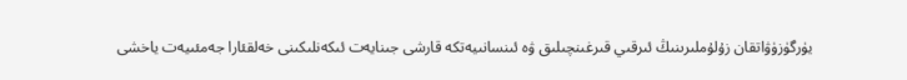يۈرگۈزۈۋاتقان زۇلۇملىرىنىڭ ئىرقىي قىرغىنچىلىق ۋە ئىنسانىيەتكە قارشى جىنايەت ئىكەنلىكىنى خەلقئارا جەمئىيەت ياخشى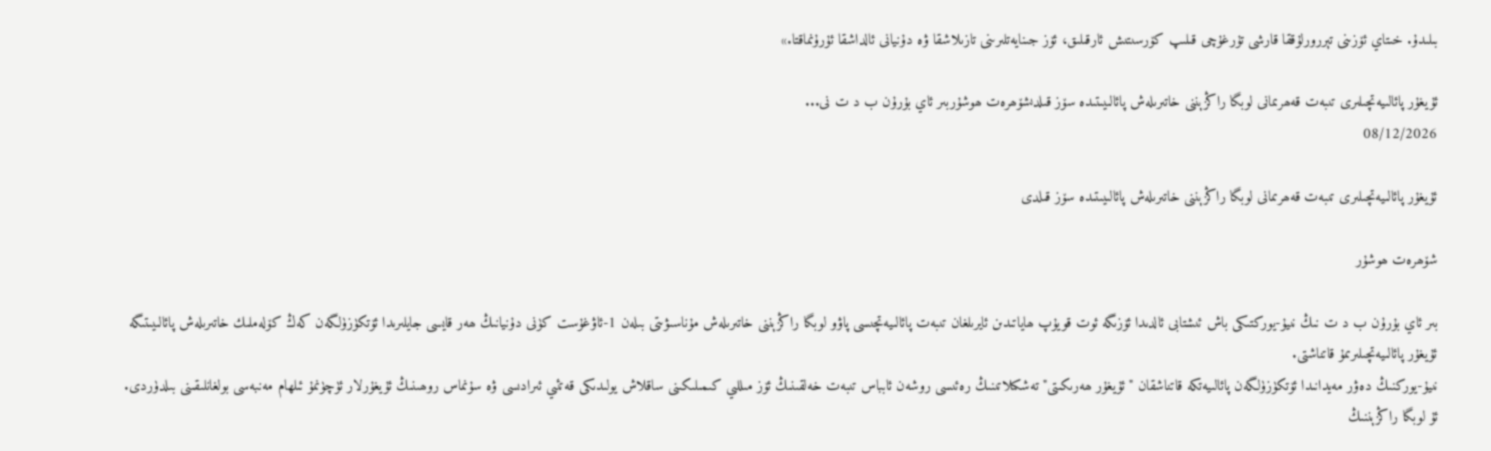بىلىدۇ. خىتاي ئۆزىنى تېررورلۇققا قارشى تۇرغۇچى قىلىپ كۆرسىتىش ئارقىلىق، ئۆز جىنايەتلىرىنى تازىلاشقا ۋە دۇنيانى ئالداشقا ئۇرۇنماقتا.»

ئۇيغۇر پائالىيەتچىلىرى تىبەت قەھرىمانى لوبگا راڭزېننى خاتىرىلەش پائالىيىتىدە سۆز قىلدىشۆھرەت ھوشۇربىر ئاي بۇرۇن ب د ت نى...
08/12/2026

ئۇيغۇر پائالىيەتچىلىرى تىبەت قەھرىمانى لوبگا راڭزېننى خاتىرىلەش پائالىيىتىدە سۆز قىلدى

شۆھرەت ھوشۇر

بىر ئاي بۇرۇن ب د ت نىڭ نىيۇ-يوركتىكى باش ئىشتابى ئالدىدا ئۆزىگە ئوت قويۇپ ھاياتىدىن ئايرىلغان تىبەت پائالىيەتچىسى پاۋو لوبگا راڭزېننى خاتىرىلەش مۇناسىۋىتى بىلەن 1-ئاۋغۇست كۈنى دۇنيانىڭ ھەر قايسى جايلىرىدا ئۆتكۈزۈلگەن كەڭ كۆلەملىك خاتىرىلەش پائالىيىتىگە ئۇيغۇر پائالىيەتچىلىرىمۇ قاتناشتى.
نىيۇ-يوركنىڭ دەۋر مەيدانىدا ئۆتكۈزۈلگەن پائالىيەتكە قاتناشقان "ئۇيغۇر ھەرىكىتى" تەشكىلاتىنىڭ رەئىسى روشەن ئابباس تىبەت خەلقىنىڭ ئۆز مىللىي كىمىلىكىنى ساقلاش يولىدىكى قەتئىي ئىرادىسى ۋە سۇنماس روھىنىڭ ئۇيغۇرلار ئۈچۈنمۇ ئىلھام مەنبەسى بولغانلىقىنى بىلدۈردى. ئۇ لوبگا راڭزېننىڭ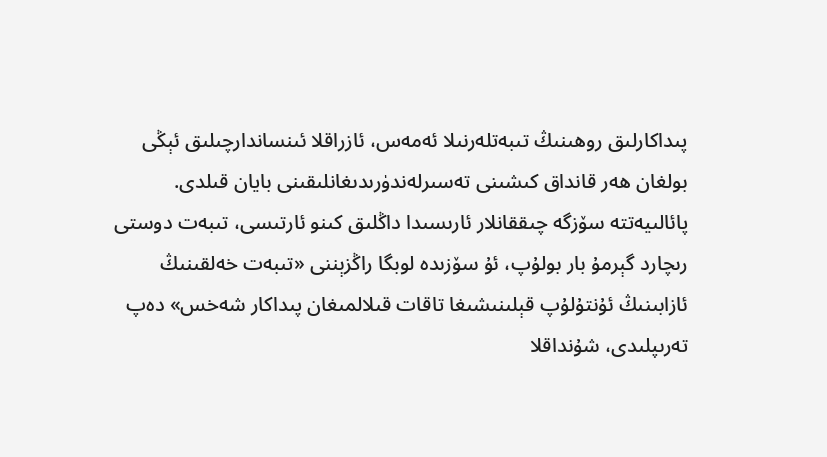پىداكارلىق روھىنىڭ تىبەتلەرنىلا ئەمەس، ئازراقلا ئىنساندارچىلىق ئېڭى بولغان ھەر قانداق كىشىنى تەسىرلەندۈرىدىغانلىقىنى بايان قىلدى.
پائالىيەتتە سۆزگە چىققانلار ئارىسىدا داڭلىق كىنو ئارتىسى، تىبەت دوستى رىچارد گېرمۇ بار بولۇپ، ئۇ سۆزىدە لوبگا راڭزېننى «تىبەت خەلقىنىڭ ئازابىنىڭ ئۇنتۇلۇپ قېلىنىشىغا تاقات قىلالمىغان پىداكار شەخس» دەپ تەرىپلىدى، شۇنداقلا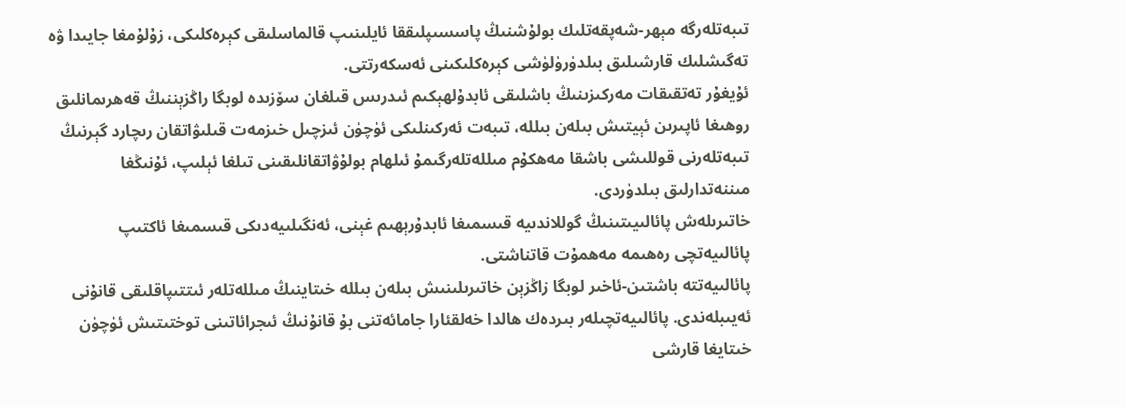تىبەتلەرگە مېھر-شەپقەتلىك بولۇشنىڭ پاسسىپلىققا ئايلىنىپ قالماسلىقى كېرەكلىكى، زۇلۇمغا جايىدا ۋە تەگىشلىك قارشىلىق بىلدۈرۈلۈشى كېرەكلىكىنى ئەسكەرتتى.
ئۇيغۇر تەتقىقات مەركىزىنىڭ باشلىقى ئابدۇلھېكىم ئىدرىس قىلغان سۆزىدە لوبگا راڭزېننىڭ قەھرىمانلىق روھىغا ئاپىرىن ئېيتىش بىلەن بىللە، تىبەت ئەركىنلىكى ئۈچۈن ئىزچىل خىزمەت قىلىۋاتقان رىچارد گېرنىڭ تىبەتلەرنى قوللىشى باشقا مەھكۇم مىللەتلەرگىمۇ ئىلھام بولۇۋاتقانلىقىنى تىلغا ئېلىپ، ئۇنىڭغا مىننەتدارلىق بىلدۈردى.
خاتىرىلەش پائالىيىتىنىڭ گوللاندىيە قىسمىغا ئابدۇرېھىم غېنى، ئەنگىلىيەدىكى قىسمىغا ئاكتىپ پائالىيەتچى رەھىمە مەھمۇت قاتناشتى.
پائالىيەتتە باشتىن-ئاخىر لوبگا زاڭزېن خاتىرىلىنىش بىلەن بىللە خىتاينىڭ مىللەتلەر ئىتتىپاقلىقى قانۇنى ئەيىبلەندى. پائالىيەتچىلەر بىردەك ھالدا خەلقئارا جامائەتنى بۇ قانۇنىڭ ئىجرائاتىنى توختىتىش ئۈچۈن خىتايغا قارشى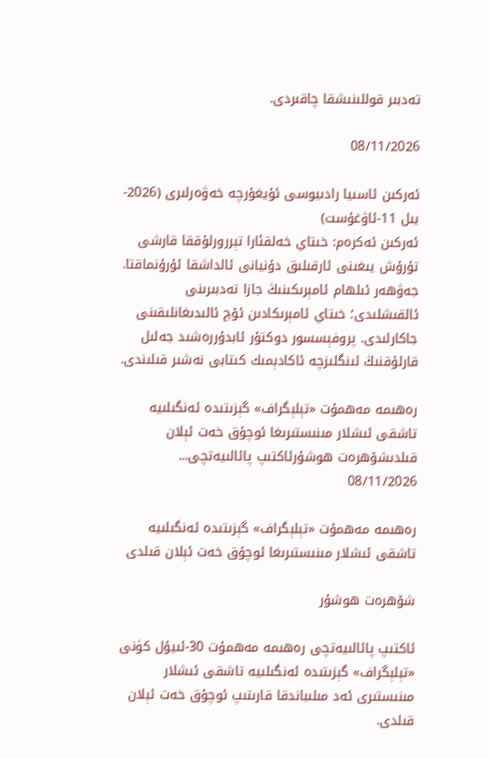تەدبىر قوللىنىشقا چاقىردى.

08/11/2026

ئەركىن ئاسىيا رادىيوسى ئۇيغۇرچە خەۋەرلىرى (2026-يىل 11-ئاۋغۇست)
ئەركىن ئەكرەم: خىتاي خەلقئارا تېررورلۇققا قارشى تۇرۇش يىغىنى ئارقىلىق دۇنيانى ئالداشقا ئۇرۇنماقتا. جەۋھەر ئىلھام ئامېرىكىنىڭ جازا تەدبىرىنى ئالقىشلىدى؛ خىتاي ئامېرىكادىن ئۆچ ئالىدىغانلىقىنى جاكارلىدى. پروفېسسور دوكتۇر ئابدۇررەشىد جەلىل قارلۇقنىڭ ئىنگلىزچە ئاكادېمىك كىتابى نەشىر قىلىندى.

رەھىمە مەھمۇت «تېلېگراف» گېزىتىدە ئەنگىلىيە تاشقى ئىشلار مىنىستىرىغا ئوچۇق خەت ئېلان قىلدىشۆھرەت ھوشۇرئاكتىپ پائالىيەتچى...
08/11/2026

رەھىمە مەھمۇت «تېلېگراف» گېزىتىدە ئەنگىلىيە تاشقى ئىشلار مىنىستىرىغا ئوچۇق خەت ئېلان قىلدى

شۆھرەت ھوشۇر

ئاكتىپ پائالىيەتچى رەھىمە مەھمۇت 30-ئىيۇل كۈنى «تېلېگراف» گېزىتىدە ئەنگىلىيە تاشقى ئىشلار مىنىستىرى ئەد مىلىباندقا قارىتىپ ئوچۇق خەت ئېلان قىلدى.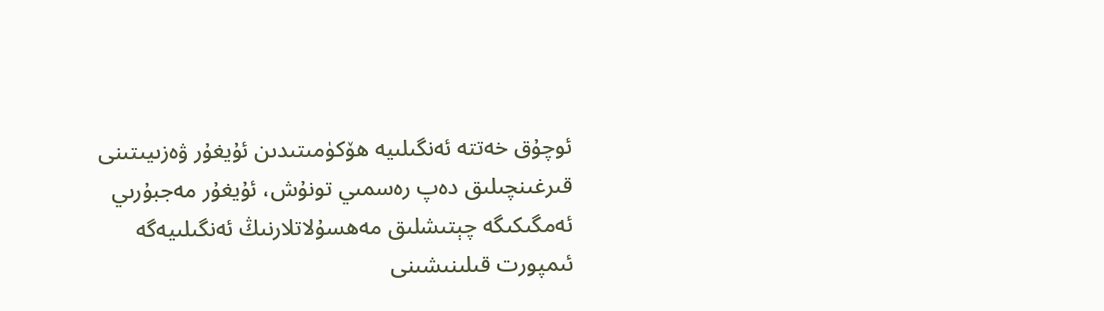ئوچۇق خەتتە ئەنگىلىيە ھۆكۈمىتىدىن ئۇيغۇر ۋەزىيىتىنى قىرغىنچىلىق دەپ رەسمىي تونۇش، ئۇيغۇر مەجبۇرىي ئەمگىكىگە چېتىشلىق مەھسۇلاتلارنىڭ ئەنگىلىيەگە ئىمپورت قىلىنىشىنى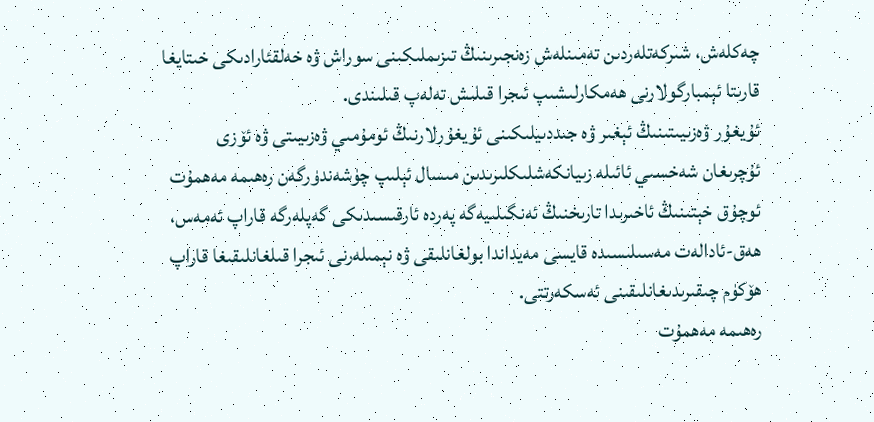چەكلەش، شىركەتلەردىن تەمىنلەش زەنجىرىنىڭ تىزىملىكىنى سوراش ۋە خەلقئارادىكى خىتايغا قارىتا ئېمبارگولارنى ھەمكارلىشىپ ئىجرا قىلىش تەلەپ قىلىندى.
ئۇيغۇر ۋەزىيىتىنىڭ ئېغىر ۋە جىددىيلىكىنى ئۇيغۇرلارنىڭ ئومۇمىي ۋەزىيىتى ۋە ئۆزى ئۇچرىغان شەخسىي ئائىلە زىيانكەشلىكلىرىدىن مىسال ئېلىپ چۈشەندۈرگەن رەھىمە مەھمۇت ئوچۇق خېتىنىڭ ئاخىرىدا تارىخنىڭ ئەنگىلىيەگە پەردە ئارقىسىدىكى گەپلەرگە قاراپ ئەمەس، ھەق-ئادالەت مەسىلىسىدە قايسى مەيداندا بولغانلىقى ۋە نېمىلەرنى ئىجرا قىلغانلىقىغا قاراپ ھۆكۈم چىقىرىدىغانلىقىنى ئەسكەرتتى.
رەھىمە مەھمۇت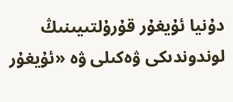دۇنيا ئۇيغۇر قۇرۇلتىيىنىڭ لوندوندىكى ۋەكىلى ۋە «ئۇيغۇر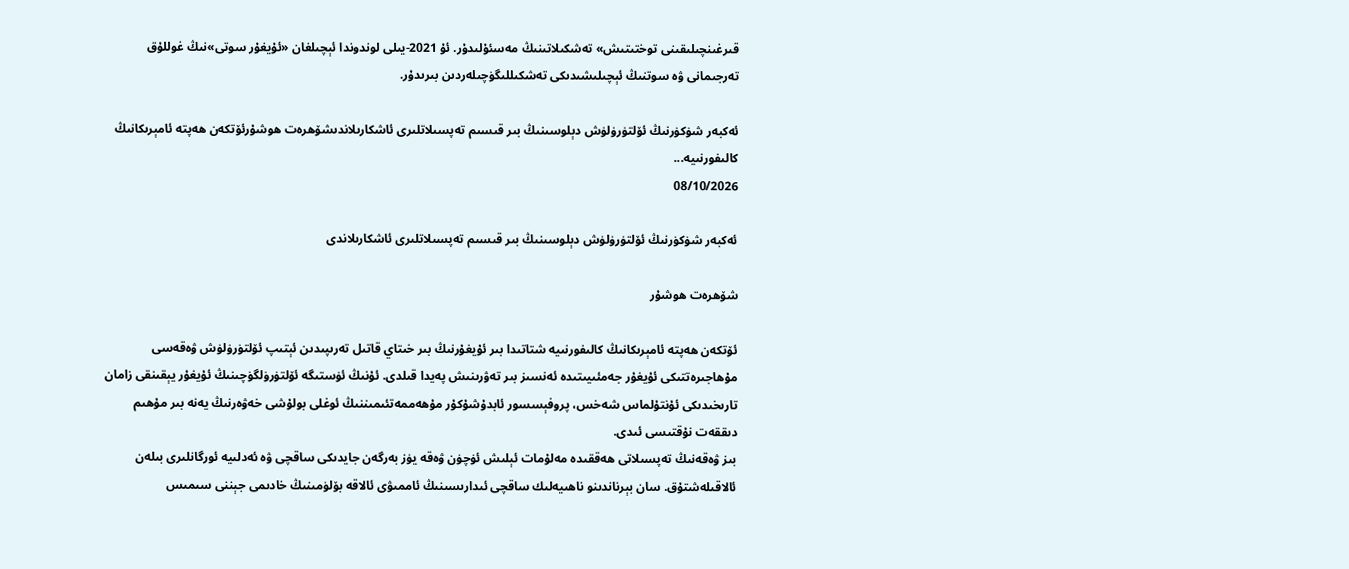قىرغىنچىلىقىنى توختىتىش» تەشكىلاتىنىڭ مەسئۇلىدۇر. ئۇ 2021-يىلى لوندوندا ئېچىلغان «ئۇيغۇر سوتى»نىڭ غوللۇق تەرجىمانى ۋە سوتنىڭ ئېچىلىشىدىكى تەشكىللىگۈچىلەردىن بىرىدۇر.

ئەكبەر شۈكۈرنىڭ ئۆلتۈرۈلۈش دېلوسىنىڭ بىر قىسىم تەپسىلاتلىرى ئاشكارىلاندىشۆھرەت ھوشۇرئۆتكەن ھەپتە ئامېرىكانىڭ كالىفورنىيە...
08/10/2026

ئەكبەر شۈكۈرنىڭ ئۆلتۈرۈلۈش دېلوسىنىڭ بىر قىسىم تەپسىلاتلىرى ئاشكارىلاندى

شۆھرەت ھوشۇر

ئۆتكەن ھەپتە ئامېرىكانىڭ كالىفورنىيە شتاتىدا بىر ئۇيغۇرنىڭ بىر خىتاي قاتىل تەرىپىدىن ئېتىپ ئۆلتۈرۈلۈش ۋەقەسى مۇھاجىرەتتىكى ئۇيغۇر جەمئىيىتىدە ئەنسىز بىر تەۋرىنىش پەيدا قىلدى. ئۇنىڭ ئۈستىگە ئۆلتۈرۈلگۈچىنىڭ ئۇيغۇر يېقىنقى زامان تارىخىدىكى ئۇنتۇلماس شەخس، پروفېسسور ئابدۇشۇكۇر مۇھەممەتئىمىننىڭ ئوغلى بولۇشى خەۋەرنىڭ يەنە بىر مۇھىم دىققەت نۇقتىسى ئىدى.
بىز ۋەقەنىڭ تەپسىلاتى ھەققىدە مەلۇمات ئېلىش ئۈچۈن ۋەقە يۈز بەرگەن جايدىكى ساقچى ۋە ئەدلىيە ئورگانلىرى بىلەن ئالاقىلەشتۇق. سان بېرناندىنو ناھىيەلىك ساقچى ئىدارىسىنىڭ ئاممىۋى ئالاقە بۆلۈمىنىڭ خادىمى جېننى سىمىس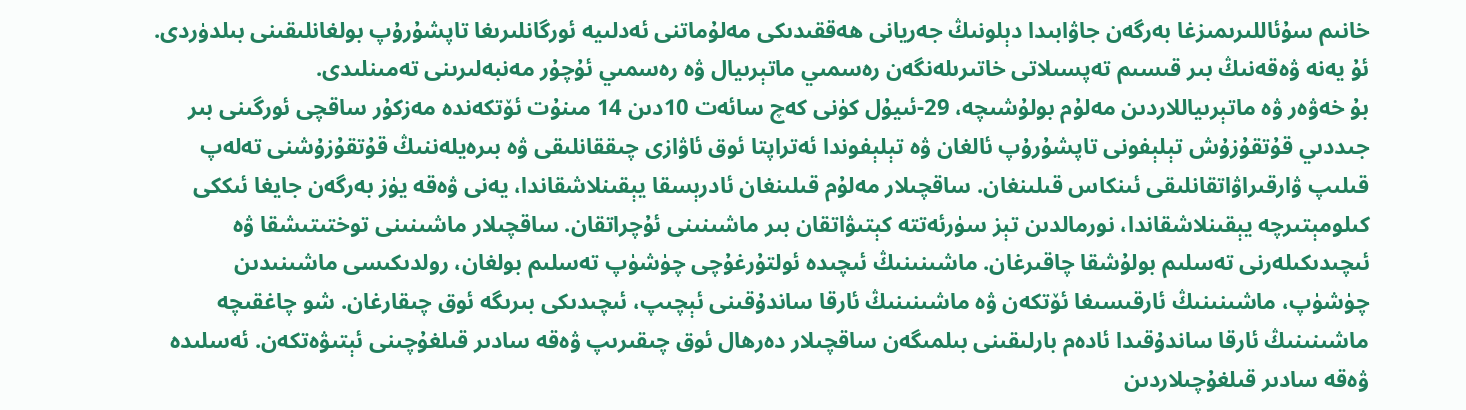خانىم سۇئاللىرىمىزغا بەرگەن جاۋابىدا دېلونىڭ جەريانى ھەققىدىكى مەلۇماتنى ئەدلىيە ئورگانلىرىغا تاپشۇرۇپ بولغانلىقىنى بىلدۈردى. ئۇ يەنە ۋەقەنىڭ بىر قىسىم تەپسىلاتى خاتىرىلەنگەن رەسمىي ماتېرىيال ۋە رەسمىي ئۇچۇر مەنبەلىرىنى تەمىنلىدى.
بۇ خەۋەر ۋە ماتېرىياللاردىن مەلۇم بولۇشىچە، 29-ئىيۇل كۈنى كەچ سائەت 10دىن 14 مىنۇت ئۆتكەندە مەزكۇر ساقچى ئورگىنى بىر جىددىي قۇتقۇزۇش تېلېفونى تاپشۇرۇپ ئالغان ۋە تېلېفوندا ئەتراپتا ئوق ئاۋازى چىققانلىقى ۋە بىرەيلەننىڭ قۇتقۇزۇشنى تەلەپ قىلىپ ۋارقىراۋاتقانلىقى ئىنكاس قىلىنغان. ساقچىلار مەلۇم قىلىنغان ئادرېسقا يېقىنلاشقاندا، يەنى ۋەقە يۈز بەرگەن جايغا ئىككى كىلومېتىرچە يېقىنلاشقاندا، نورمالدىن تېز سۈرئەتتە كېتىۋاتقان بىر ماشىنىنى ئۇچراتقان. ساقچىلار ماشىنىنى توختىتىشقا ۋە ئىچىدىكىلەرنى تەسلىم بولۇشقا چاقىرغان. ماشىنىنىڭ ئىچىدە ئولتۇرغۇچى چۈشۈپ تەسلىم بولغان، رولدىكىسى ماشىنىدىن چۈشۈپ، ماشىنىنىڭ ئارقىسىغا ئۆتكەن ۋە ماشىنىنىڭ ئارقا ساندۇقىنى ئېچىپ، ئىچىدىكى بىرىگە ئوق چىقارغان. شو چاغقىچە ماشىنىنىڭ ئارقا ساندۇقىدا ئادەم بارلىقىنى بىلمىگەن ساقچىلار دەرھال ئوق چىقىرىپ ۋەقە سادىر قىلغۇچىنى ئېتىۋەتكەن. ئەسلىدە ۋەقە سادىر قىلغۇچىلاردىن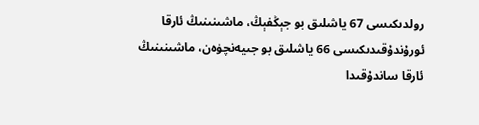رولدىكىسى 67 ياشلىق بو جېڭفېڭ، ماشىنىنىڭ ئارقا ئورۇندۇقىدىكىسى 66 ياشلىق بو جىيەنچۈەن، ماشىنىنىڭ ئارقا ساندۇقىدا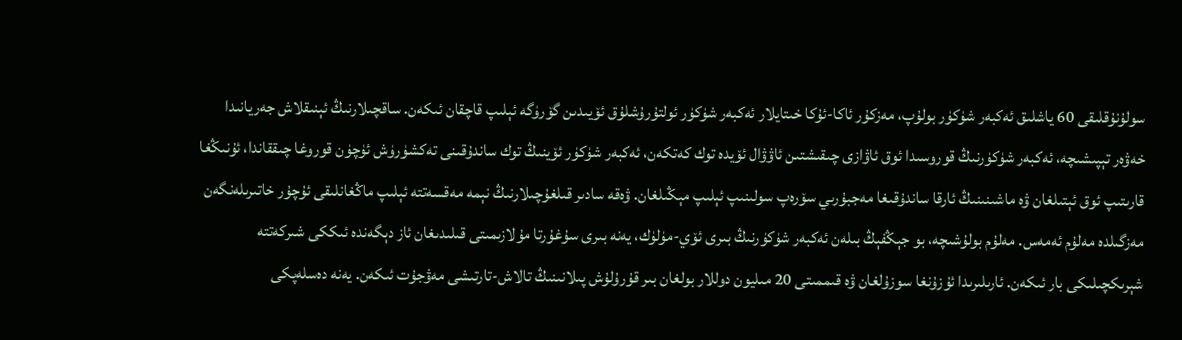سولۇنۇقلىقى 60 ياشلىق ئەكبەر شۈكۈر بولۇپ، مەزكۇر ئاكا-ئۇكا خىتايلار ئەكبەر شۈكۈر ئولتۇرۇشلۇق ئۆيىدىن گۆرۈگە ئېلىپ قاچقان ئىكەن. ساقچىلارنىڭ ئېنىقلاش جەريانىدا خەۋەر تېپىشىچە، ئەكبەر شۈكۈرنىڭ قوروسىدا ئوق ئاۋازى چىقىشتىن ئاۋۋال ئۆيدە توك كەتكەن، ئەكبەر شۈكۈر ئۆينىڭ توك ساندۇقىنى تەكشۈرۈش ئۈچۈن قوروغا چىققاندا، ئۇنىڭغا قارىتىپ ئوق ئېتىلغان ۋە ماشىنىنىڭ ئارقا ساندۇقىغا مەجبۇرىي سۆرەپ سولىنىپ ئېلىپ مېڭىلغان. ۋەقە سادىر قىلغۇچىلارنىڭ نېمە مەقسەتتە ئېلىپ ماڭغانلىقى ئۇچۇر خاتىرىلەنگەن مەزگىلدە مەلۇم ئەمەس. مەلۇم بولۇشىچە، بو جېڭفېڭ بىلەن ئەكبەر شۈكۈرنىڭ بىرى ئۆي-مۈلۈك، يەنە بىرى سۇغۇرتا مۇلازىمىتى قىلىدىغان ئاز دېگەندە ئىككى شىركەتتە شېرىكچىلىكى بار ئىكەن. ئارىلىرىدا ئۇزۇنغا سوزۇلغان ۋە قىممىتى 20 مىليون دوللار بولغان بىر قۇرۇلۇش پىلانىنىڭ تالاش-تارتىشى مەۋجۇت ئىكەن. يەنە دەسلەپكى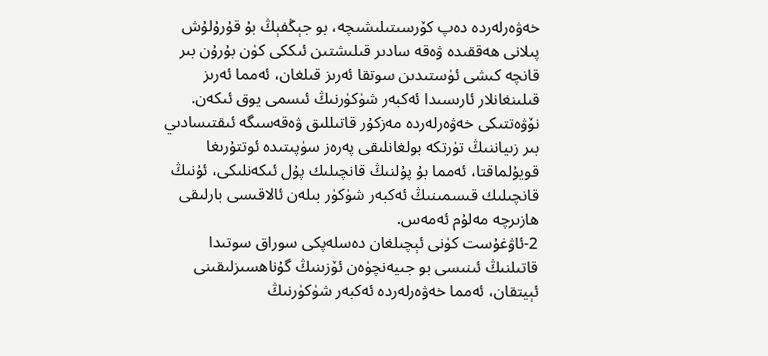خەۋەرلەردە دەپ كۆرسىتىلىشىچە، بو جېڭفېڭ بۇ قۇرۇلۇش پىلانى ھەققىدە ۋەقە سادىر قىلىشتىن ئىككى كۈن بۇرۇن بىر قانچە كىشى ئۈستىدىن سوتقا ئەرىز قىلغان، ئەمما ئەرىز قىلىنغانلار ئارىسىدا ئەكبەر شۈكۈرنىڭ ئىسمى يوق ئىكەن.
نۆۋەتتىكى خەۋەرلەردە مەزكۇر قاتىللىق ۋەقەسىگە ئىقتىسادىي بىر زىياننىڭ تۈرتكە بولغانلىقى پەرەز سۈپىتىدە ئوتتۇرىغا قويۇلماقتا، ئەمما بۇ پۇلنىڭ قانچىلىك پۇل ئىكەنلىكى، ئۇنىڭ قانچىلىك قىسمىنىڭ ئەكبەر شۈكۈر بىلەن ئالاقىسى بارلىقى ھازىرچە مەلۇم ئەمەس.
2-ئاۋغۇست كۈنى ئېچىلغان دەسلەپكى سوراق سوتىدا قاتىلنىڭ ئىنىسى بو جىيەنچۈەن ئۆزىنىڭ گۇناھسىزلىقىنى ئېيتقان، ئەمما خەۋەرلەردە ئەكبەر شۈكۈرنىڭ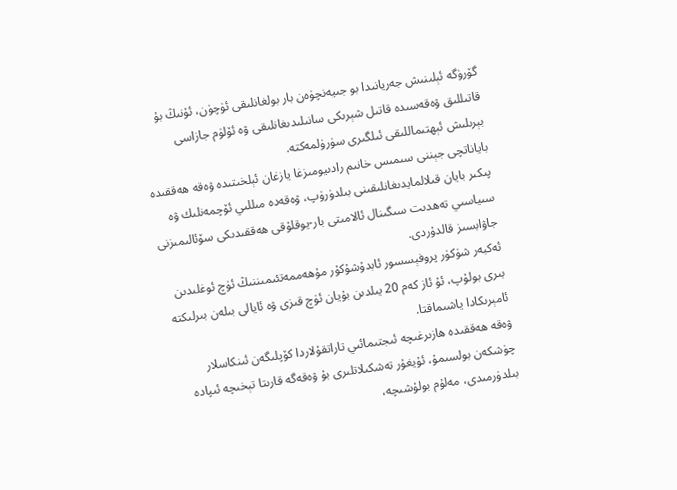گۆرۈگە ئېلىنىش جەريانىدا بو جىيەنچۈەن بار بولغانلىقى ئۈچۈن، ئۇنىڭ بۇ قاتىللىق ۋەقەسىدە قاتىل شېرىكى سانىلىدىغانلىقى ۋە ئۆلۈم جازاسى بېرىلىش ئېھتىماللىقى ئىلگىرى سۈرۈلمەكتە.
باياناتچى جېننى سىمىس خانىم رادىيومىزغا يازغان ئېلخىتىدە ۋەقە ھەققىدە پىكىر بايان قىلالمايدىغانلىقىنى بىلدۈرۈپ، ۋەقەدە مىللىي ئۆچمەنلىك ۋە سىياسىي تەھدىت سىگىنال ئالامىتى بار-يوقلۇقى ھەققىدىكى سۆئالىمىزنى جاۋابسىز قالدۇردى.
ئەكبەر شۈكۈر پروفېسسور ئابدۇشۇكۇر مۇھەممەتئىمىننىڭ ئۈچ ئوغلىدىن بىرى بولۇپ، ئۇ ئاز كەم 20 يىلدىن بۇيان ئۈچ قىزى ۋە ئايالى بىلەن بىرلىكتە ئامېرىكادا ياشىماقتا.
ۋەقە ھەققىدە ھازىرغىچە ئىجتىمائىي تاراتقۇلاردا كۆپلىگەن ئىنكاسلار چۈشكەن بولسىمۇ، ئۇيغۇر تەشكىلاتلىرى بۇ ۋەقەگە قارىتا تېخىچە ئىپادە بىلدۈرمىدى، مەلۇم بولۇشىچە،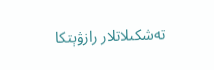تەشكىلاتلار رازۋېتكا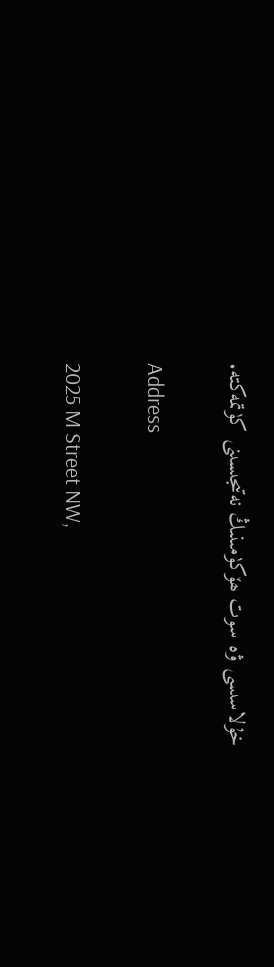خۇلاسىسى ۋە سوت ھۆكۈمىنىڭ نەتىجىسىنى كۈتمەكتە.

Address

2025 M Street NW,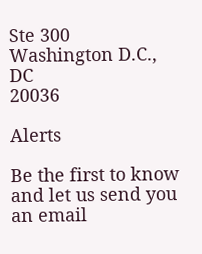Ste 300
Washington D.C., DC
20036

Alerts

Be the first to know and let us send you an email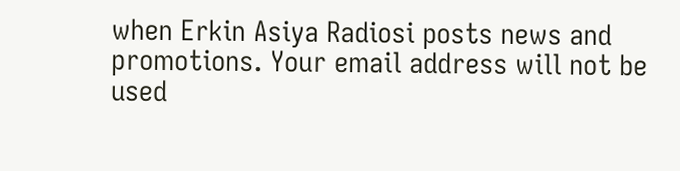when Erkin Asiya Radiosi posts news and promotions. Your email address will not be used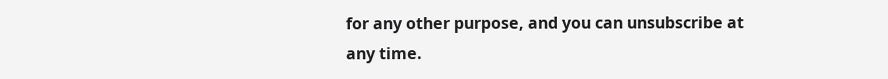for any other purpose, and you can unsubscribe at any time.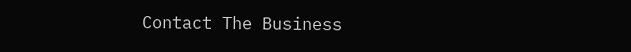Contact The Business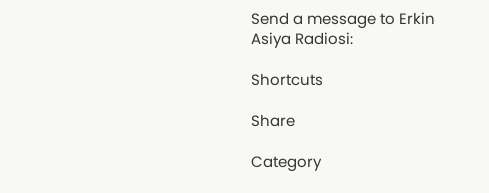Send a message to Erkin Asiya Radiosi:

Shortcuts

Share

Category